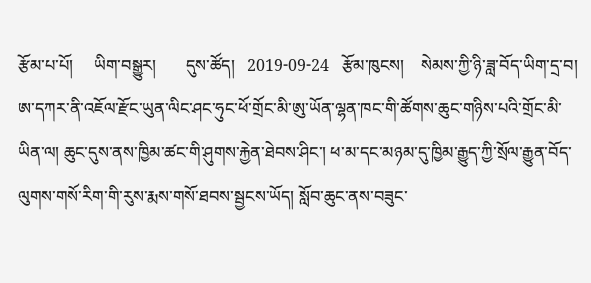རྩོམ་པ་པོ།     ཡིག་བསྒྱུར།       དུས་ཚོད།   2019-09-24   རྩོམ་ཁུངས།    སེམས་ཀྱི་ཉི་ཟླ་བོད་ཡིག་དྲ་བ།
ཨ་དཀར་ནི་འཇོལ་རྫོང་ཡུན་ལིང་ཤང་ཧུང་ཕོ་གྲོང་མི་ཨུ་ཡོན་ལྷན་ཁང་གི་ཚོགས་ཆུང་གཉིས་པའི་གྲོང་མི་ཡིན་ལ། ཆུང་དུས་ནས་ཁྱིམ་ཚང་གི་ཤུགས་རྐྱེན་ཐེབས་ཤིང་། ཕ་མ་དང་མཉམ་དུ་ཁྱིམ་རྒྱུད་ཀྱི་སྲོལ་རྒྱུན་བོད་ལུགས་གསོ་རིག་གི་རུས་རྨས་གསོ་ཐབས་སྦྱངས་ཡོད། སློབ་ཆུང་ནས་བཟུང་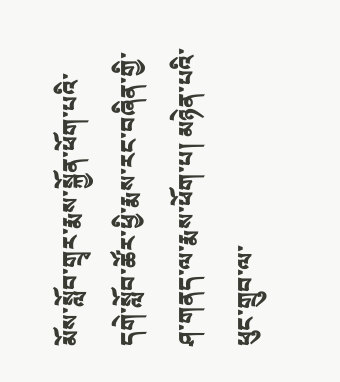མོས་སློབ་གྲྭར་རྨས་སྐྱོན་ཕོག་པའི་དགེ་སློབ་ཚོར་ཕྱི་རྨས་རང་བཞིན་གྱི་ཤ་གནད་ལ་རྨས་ཕོག་པ། མཉེན་པའི་ཕུང་གྲུབ་ལ་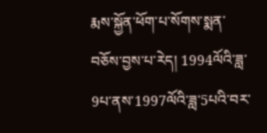རྨས་སྐྱོན་ཕོག་པ་སོགས་སྨན་བཅོས་བྱས་པ་རེད། 1994ལོའི་ཟླ་9པ་ནས་1997ལོའི་ཟླ་5པའི་བར་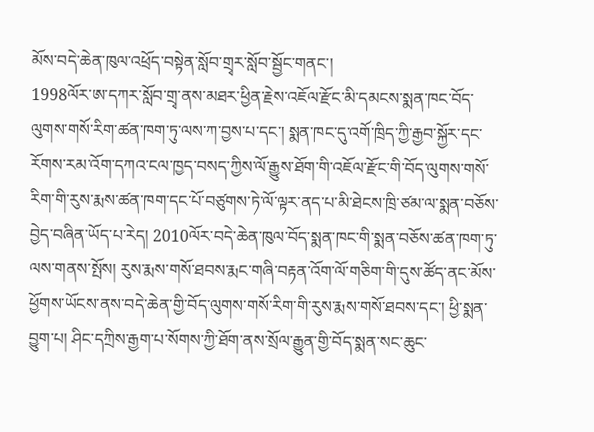མོས་བདེ་ཆེན་ཁུལ་འཕྲོད་བསྟེན་སློབ་གྲྭར་སློབ་སྦྱོང་གནང་།
1998ལོར་ཨ་དཀར་སློབ་གྲྭ་ནས་མཐར་ཕྱིན་རྗེས་འཇོལ་རྫོང་མི་དམངས་སྨན་ཁང་བོད་ལུགས་གསོ་རིག་ཚན་ཁག་ཏུ་ལས་ཀ་བྱས་པ་དང་། སྨན་ཁང་དུ་འགོ་ཁྲིད་ཀྱི་རྒྱབ་སྐྱོར་དང་རོགས་རམ་འོག་དཀའ་ངལ་ཁྱད་བསད་ཀྱིས་ལོ་རྒྱུས་ཐོག་གི་འཇོལ་རྫོང་གི་བོད་ལུགས་གསོ་རིག་གི་རུས་རྨས་ཚན་ཁག་དང་པོ་བཙུགས་ཏེ་ལོ་ལྟར་ནད་པ་མི་ཐེངས་ཁྲི་ཙམ་ལ་སྨན་བཅོས་བྱེད་བཞིན་ཡོད་པ་རེད། 2010ལོར་བདེ་ཆེན་ཁུལ་བོད་སྨན་ཁང་གི་སྨན་བཅོས་ཚན་ཁག་ཏུ་ལས་གནས་སྤོས། རུས་རྨས་གསོ་ཐབས་རྨང་གཞི་བརྟན་འོག་ལོ་གཅིག་གི་དུས་ཚོད་ནང་མོས་ཕྱོགས་ཡོངས་ནས་བདེ་ཆེན་གྱི་བོད་ལུགས་གསོ་རིག་གི་རུས་རྨས་གསོ་ཐབས་དང་། ཕྱི་སྨན་བྱུག་པ། ཤིང་དཀྲིས་རྒྱག་པ་སོགས་ཀྱི་ཐོག་ནས་སྲོལ་རྒྱུན་གྱི་བོད་སྨན་སང་ཆུང་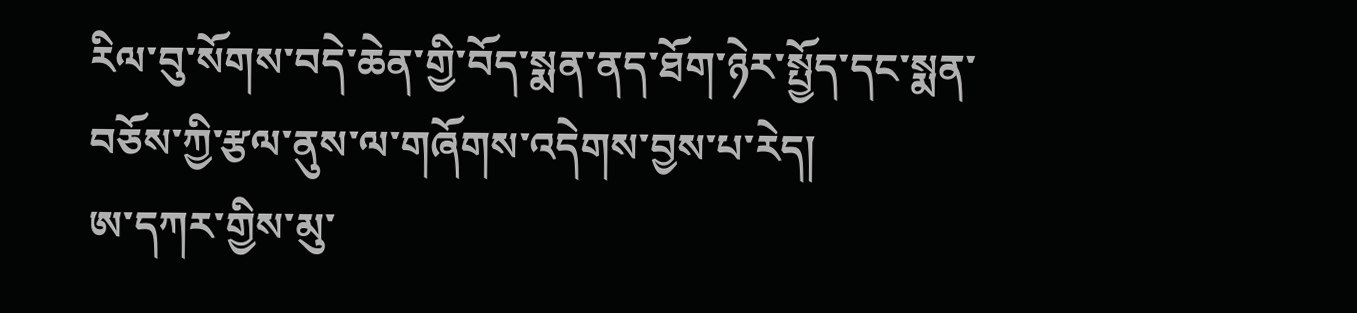རིལ་བུ་སོགས་བདེ་ཆེན་གྱི་བོད་སྨན་ནད་ཐོག་ཉེར་སྤྱོད་དང་སྨན་བཅོས་ཀྱི་རྩལ་ནུས་ལ་གཞོགས་འདེགས་བྱས་པ་རེད།
ཨ་དཀར་གྱིས་མུ་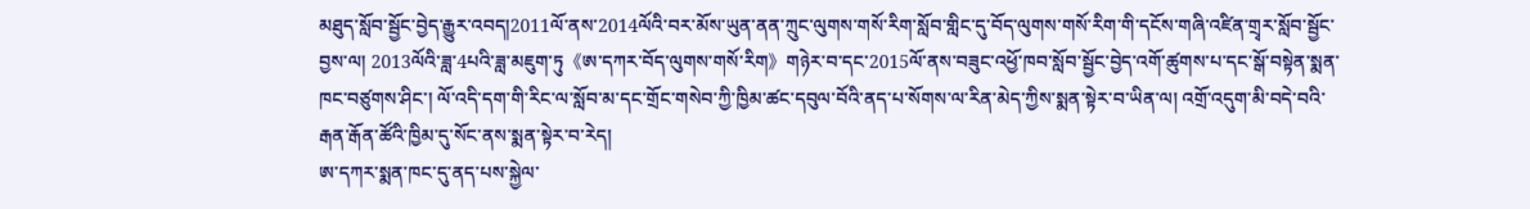མཐུད་སློབ་སྦྱོང་བྱེད་རྒྱུར་འབད།2011ལོ་ནས་2014ལོའི་བར་མོས་ཡུན་ནན་ཀྲུང་ལུགས་གསོ་རིག་སློབ་གླིང་དུ་བོད་ལུགས་གསོ་རིག་གི་དངོས་གཞི་འཛིན་གྲྭར་སློབ་སྦྱོང་བྱས་ལ། 2013ལོའི་ཟླ་4པའི་ཟླ་མཇུག་ཏུ《ཨ་དཀར་བོད་ལུགས་གསོ་རིག》གཉེར་བ་དང་2015ལོ་ནས་བཟུང་འཕྱོ་ཁབ་སློབ་སྦྱོང་བྱེད་འགོ་ཚུགས་པ་དང་སྒོ་བསྟེན་སྨན་ཁང་བཙུགས་ཤིང་། ལོ་འདི་དག་གི་རིང་ལ་སློབ་མ་དང་གྲོང་གསེབ་ཀྱི་ཁྱིམ་ཚང་དབུལ་བོའི་ནད་པ་སོགས་ལ་རིན་མེད་ཀྱིས་སྨན་སྟེར་བ་ཡིན་ལ། འགྲོ་འདུག་མི་བདེ་བའི་རྒན་རྒོན་ཚོའི་ཁྱིམ་དུ་སོང་ནས་སྨན་སྟེར་བ་རེད།
ཨ་དཀར་སྨན་ཁང་དུ་ནད་པས་སྐྱེལ་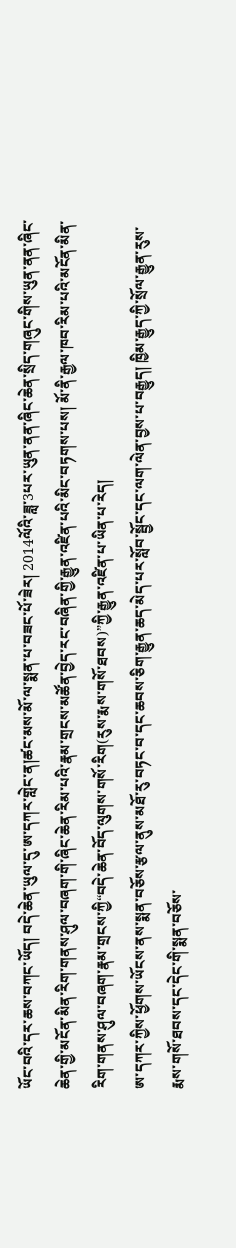ཡོང་བའི་དར་ཆས་བཀང་ཡོད། བདེ་ཆེན་ཡུལ་དུ་ཨ་དཀར་གླེང་ན།ཚང་མས་མོ་ལ་སྨན་པ་བཟང་པོ་ཟེར། 2014ལོའི་ཟླ་3པར་ཡུན་ནན་ཞིང་ཆེན་སྲིད་གཞུང་གིས་ཡུན་ནན་ཞིང་ཆེན་གྱི་མངོན་མིན་རིག་གནས་ཤུལ་བཞག་གི་ཞིང་ཆེན་རིམ་པའི་རྣམ་གྲངས་མཚོན་བྱེད་རང་བཞིན་གྱི་རྒྱུན་འཛིན་པའི་མིང་བཏགས་པས། མོ་ནི་རྒྱལ་ཁབ་རིམ་པའི་མངོན་མིན་རིག་གནས་ཤུལ་བཞག་རྣམ་གྲངས་ཀྱི“བདེ་ཆེན་བོད་ལུགས་གསོ་རིག(རུས་རྨས་གསོ་ཐབས)”ཀྱི་རྒྱུན་འཛིན་པ་ཡིན་པ་རེད།
ཨ་དཀར་ཀྱིས་ཕྱོགས་ཡོངས་ནས་སྨན་བཅོས་རྩལ་ནུས་མཐོ་རུ་བཏང་བ་དང་ཆབས་ཅིག་རྒྱུན་ཆད་མེད་པར་སློབ་སྦྱོང་དང་ལག་ལེན་བྱས་པ་བརྒྱུད། ཁྱིམ་རྒྱུད་ཀྱི་སྲོལ་རྒྱུན་རུས་རྨས་གསོ་ཐབས་དང་དེང་གི་སྨན་བཅོས་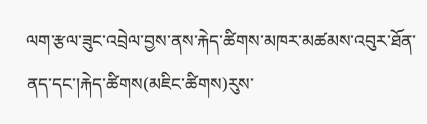ལག་རྩལ་ཟུང་འབྲེལ་བྱས་ནས་རྐེད་ཚིགས་མཁར་མཚམས་འབུར་ཐོན་ནད་དང་།རྐེད་ཚིགས(མཇིང་ཚིགས)རུས་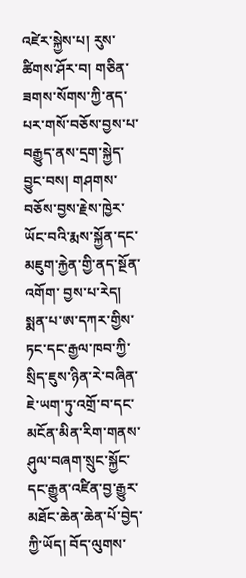འཛེར་སྐྱེས་པ། རུས་ཚིགས་ཤོར་བ། གཅིན་ཟགས་སོགས་ཀྱི་ནད་པར་གསོ་བཅོས་བྱས་པ་བརྒྱུད་ནས་དྲག་སྐྱེད་བྱུང་བས། གཤགས་བཅོས་བྱས་རྗེས་ཁྱེར་ཡོང་བའི་རྨས་སྐྱོན་དང་མཇུག་རྐྱེན་གྱི་ནད་སྔོན་འགོག་ བྱས་པ་རེད།
སྨན་པ་ཨ་དཀར་གྱིས་ཏང་དང་རྒྱལ་ཁབ་ཀྱི་སྲིད་ཇུས་ཉིན་རེ་བཞིན་ཇེ་ཡག་ཏུ་འགྲོ་བ་དང་མངོན་མིན་རིག་གནས་ཤུལ་བཞག་སྲུང་སྐྱོང་དང་རྒྱུན་འཛིན་བྱ་རྒྱུར་མཐོང་ཆེན་ཆེན་པོ་བྱེད་ཀྱི་ཡོད། བོད་ལུགས་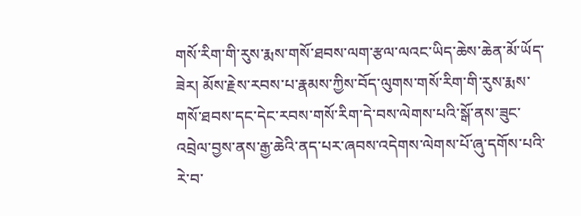གསོ་རིག་གི་རུས་རྨས་གསོ་ཐབས་ལག་རྩལ་ལའང་ཡིད་ཆེས་ཆེན་མོ་ཡོད་ཟེར། མོས་རྗེས་རབས་པ་རྣམས་ཀྱིས་བོད་ལུགས་གསོ་རིག་གི་རུས་རྨས་གསོ་ཐབས་དང་དེང་རབས་གསོ་རིག་དེ་བས་ལེགས་པའི་སྒོ་ནས་ཟུང་འབྲེལ་བྱས་ནས་རྒྱ་ཆེའི་ནད་པར་ཞབས་འདེགས་ལེགས་པོ་ཞུ་དགོས་པའི་རེ་བ་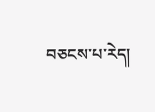བཅངས་པ་རེད།